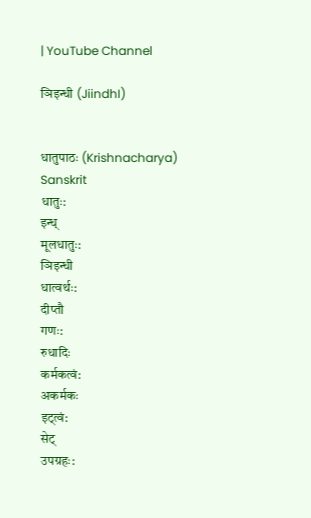| YouTube Channel

ञिइन्धी (JiindhI)


धातुपाठः (Krishnacharya)
Sanskrit
धातुः:
इन्ध्
मूलधातुः:
ञिइन्धी
धात्वर्थः:
दीप्तौ
गणः:
रुधादिः
कर्मकत्वं:
अकर्मकः
इट्त्वं:
सेट्
उपग्रहः: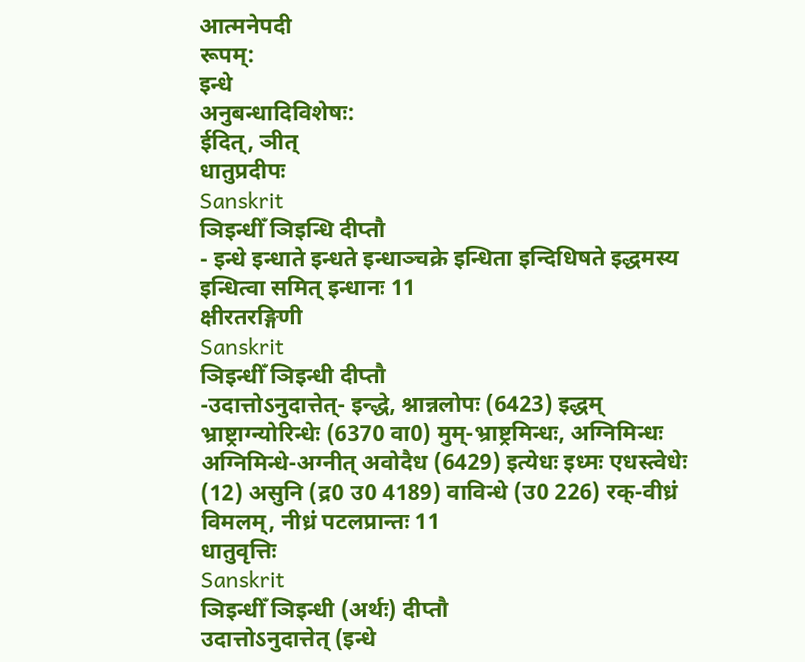आत्मनेपदी
रूपम्:
इन्धे
अनुबन्धादिविशेषः:
ईदित्, ञीत्
धातुप्रदीपः
Sanskrit
ञिइन्धीँ ञिइन्धि दीप्तौ
- इन्धे इन्धाते इन्धते इन्धाञ्चक्रे इन्धिता इन्दिधिषते इद्धमस्य इन्धित्वा समित् इन्धानः 11
क्षीरतरङ्गिणी
Sanskrit
ञिइन्धीँ ञिइन्धी दीप्तौ
-उदात्तोऽनुदात्तेत्- इन्द्धे, श्नान्नलोपः (6423) इद्धम् भ्राष्ट्राग्न्योरिन्धेः (6370 वा0) मुम्-भ्राष्ट्रमिन्धः, अग्निमिन्धः अग्निमिन्धे-अग्नीत् अवोदैध (6429) इत्येधः इध्मः एधस्त्वेधेः (12) असुनि (द्र0 उ0 4189) वाविन्धे (उ0 226) रक्-वीध्रं विमलम्, नीध्रं पटलप्रान्तः 11
धातुवृत्तिः
Sanskrit
ञिइन्धीँ ञिइन्धी (अर्थः) दीप्तौ
उदात्तोऽनुदात्तेत् (इन्धे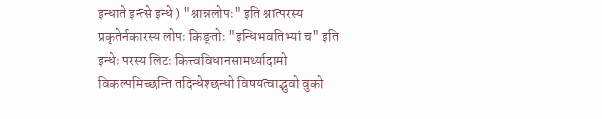इन्धाते इन्त्से इन्धे ) "श्नान्नलोपः" इति श्नात्परस्य प्रकृतेर्नकारस्य लोपः किङ्तोः "इन्धिभवतिभ्यां च" इति इन्धेः परस्य लिटः कित्त्वविधानसामर्थ्यादामो विकल्पमिच्छन्ति तदिन्धेश्छन्धो विषयत्वाद्भुवो वुको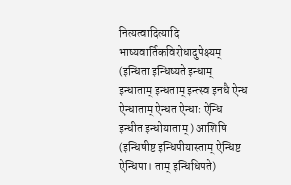नित्यत्वादित्यादि भाष्यवार्तिकविरोधादुपेक्ष्यम् (इन्धिता इन्धिष्यते इन्धाम् इन्धाताम् इन्धताम् इन्त्स्व इनधै ऐन्ध ऐन्धाताम् ऐन्धत ऐन्धाः ऐन्धि इन्धीत इन्धोयाताम् ) आशिषि (इन्धिषीष्ट इन्धिपीयास्ताम् ऐन्धिष्ट ऐन्धिपा। ताम् इन्धिधिपते)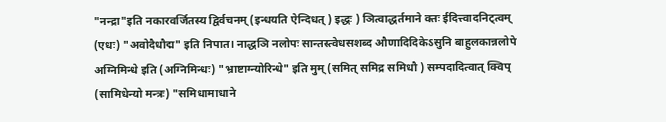"नन्द्रा"इति नकारवर्जितस्य द्विर्वचनम् (इन्धयति ऐन्दिधत् ) इद्धः ) ञित्वाद्धर्तमाने क्तः ईदित्त्वादनिट्त्वम् (एधः) "अवोदैधौद्म" इति निपात। नाद्धञि नलोपः सान्तस्त्वेधसशब्द औणादिदिकेऽसुनि बाहुलकान्नलोपे अग्निमिन्धे इति (अग्निमिन्धः) "भ्राष्टाग्न्योरिन्धे" इति मुम् (समित् समिद्र समिधौ ) सम्पदादित्वात् क्विप् (सामिधेन्यो मन्त्रः) "समिधामाधाने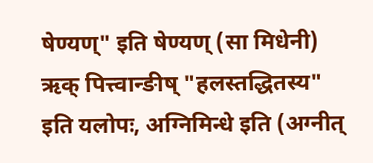षेण्यण्" इति षेण्यण् (सा मिधेनी) ऋक् पित्त्वान्ङीष् "हलस्तद्धितस्य" इति यलोपः, अग्निमिन्धे इति (अग्नीत्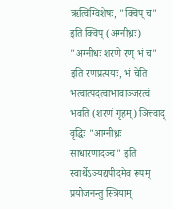ऋत्विग्विशेषः, "क्विप् च" इति क्विप् (अग्नीध्रः) "अग्नीधः शरणे रण् भं च" इति रणप्रत्ययः, भं चेति भत्वात्पदत्वाभावाञ्जरत्वं भवति (शरणं गृहम्) ञित्त्वाद् वृद्धिः "आग्नीध्रः साधारणादञ्च" इति स्वार्थेऽञ्यद्यपीदमेव रूपम् प्रयोजनन्तु स्त्रियाम्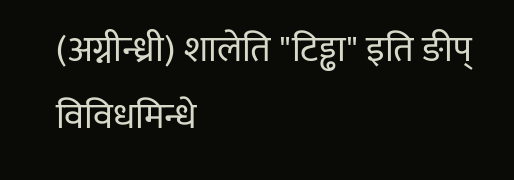(अग्नीन्ध्री) शालेति "टिड्ढा" इति ङीप् विविधमिन्धे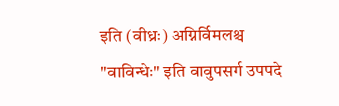इति (वीध्रः) अग्निर्विमलश्च "वाविन्धेः" इति वावुपसर्ग उपपदे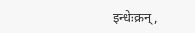इन्धेःक्रन् ,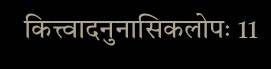कित्त्वादनुनासिकलोपः 11